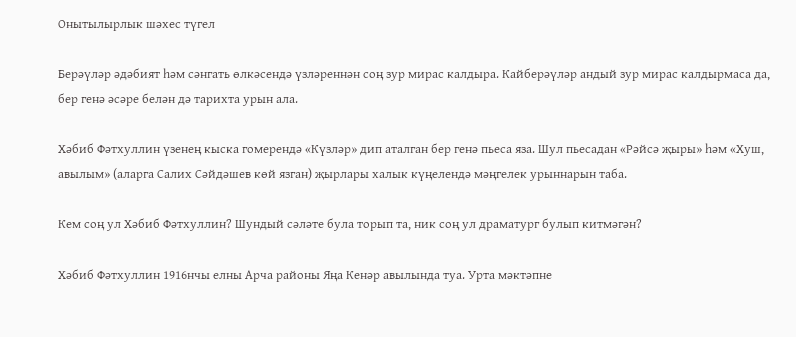Онытылырлык шәхес түгел

Берәүләр әдәбият һәм сәнгать өлкәсендә үзләреннән соң зур мирас калдыра. Кайберәүләр андый зур мирас калдырмаса да, бер генә әсәре белән дә тарихта урын ала.

Хәбиб Фәтхуллин үзенең кыска гомерендә «Күзләр» дип аталган бер генә пьеса яза. Шул пьесадан «Рәйсә җыры» һәм «Хуш, авылым» (аларга Салих Сәйдәшев көй язган) җырлары халык күңелендә мәңгелек урыннарын таба.

Кем соң ул Хәбиб Фәтхуллин? Шундый сәләте була торып та, ник соң ул драматург булып китмәгән?

Хәбиб Фәтхуллин 1916нчы елны Арча районы Яңа Кенәр авылында туа. Урта мәктәпне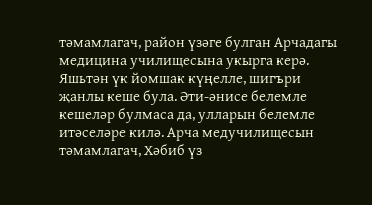тәмамлагач, район үзәге булган Арчадагы медицина училищесына укырга керә. Яшьтән үк йомшак күңелле, шигъри җанлы кеше була. Әти-әнисе белемле кешеләр булмаса да, улларын белемле итәселәре килә. Арча медучилищесын тәмамлагач, Хәбиб үз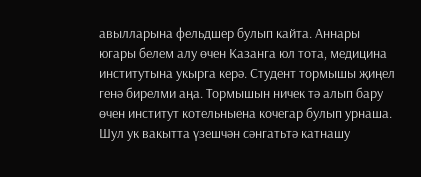авылларына фельдшер булып кайта. Аннары югары белем алу өчен Казанга юл тота, медицина институтына укырга керә. Студент тормышы җиңел генә бирелми аңа. Тормышын ничек тә алып бару өчен институт котельныена кочегар булып урнаша. Шул ук вакытта үзешчән сәнгатьтә катнашу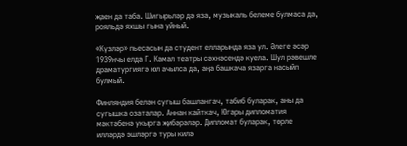җаен да таба. Шигырьләр дә яза, музыкаль белеме булмаса да, рояльдә яхшы гына уйный.

«Күзләр» пьесасын да студент елларында яза ул. Әлеге әсәр 1939нчы елда Г. Камал театры сәхнәсендә куела. Шул рәвешле драматургиягә юл ачылса да, аңа башкача язарга насыйп булмый.

Финляндия белән сугыш башлангач, табиб буларак, аны да сугышка озаталар. Аннан кайткач, Югары дипломатия мәктәбенә укырга җибәрәләр. Дипломат буларак, төрле илләрдә эшләргә туры килә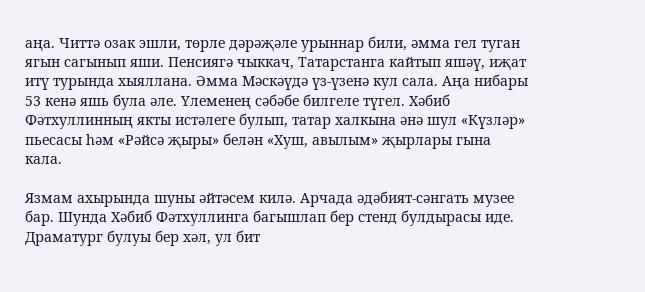аңа. Читтә озак эшли, төрле дәрәҗәле урыннар били, әмма гел туган ягын сагынып яши. Пенсиягә чыккач, Татарстанга кайтып яшәү, иҗат итү турында хыяллана. Әмма Мәскәүдә үз-үзенә кул сала. Аңа нибары 53 кенә яшь була әле. Үлеменең сәбәбе билгеле түгел. Хәбиб Фәтхуллинның якты истәлеге булып, татар халкына әнә шул «Күзләр» пьесасы һәм «Рәйсә җыры» белән «Хуш, авылым» җырлары гына кала.

Язмам ахырында шуны әйтәсем килә. Арчада әдәбият-сәнгать музее бар. Шунда Хәбиб Фәтхуллинга багышлап бер стенд булдырасы иде. Драматург булуы бер хәл, ул бит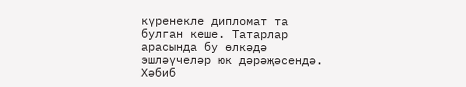күренекле дипломат та булган кеше. Татарлар арасында бу өлкәдә эшләүчеләр юк дәрәҗәсендә. Хәбиб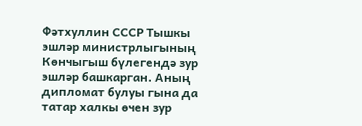Фәтхуллин СССР Тышкы эшләр министрлыгының Көнчыгыш бүлегендә зур эшләр башкарган. Аның дипломат булуы гына да татар халкы өчен зур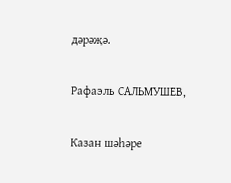дәрәҗә.

Рафаэль САЛЬМУШЕВ,

Казан шәһәре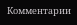Комментарии